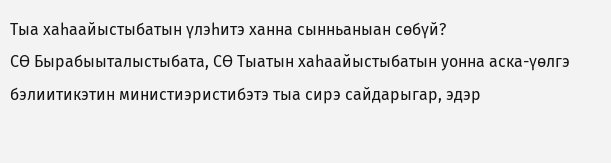Тыа хаһаайыстыбатын үлэһитэ ханна сынньаныан сөбүй?
СӨ Бырабыыталыстыбата, СӨ Тыатын хаһаайыстыбатын уонна аска-үөлгэ бэлиитикэтин министиэристибэтэ тыа сирэ сайдарыгар, эдэр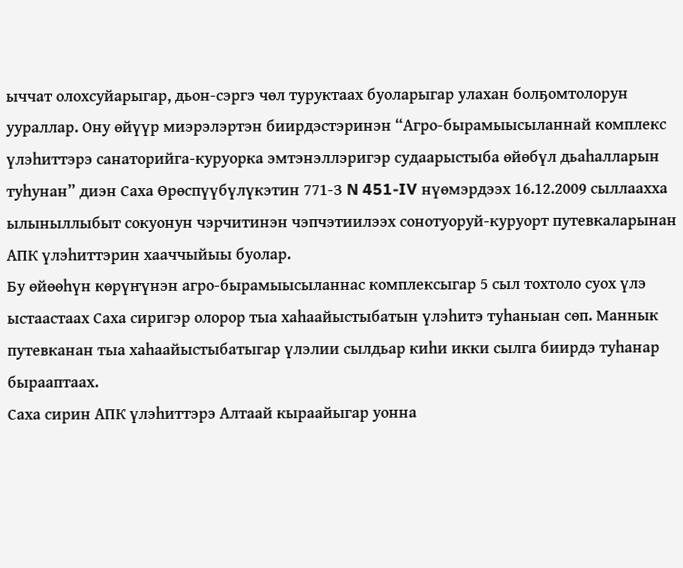ыччат олохсуйарыгар, дьон-сэргэ чөл туруктаах буоларыгар улахан болҕомтолорун уураллар. Ону өйүүр миэрэлэртэн биирдэстэринэн “Агро-бырамыысыланнай комплекс үлэһиттэрэ санаторийга-куруорка эмтэнэллэригэр судаарыстыба өйөбүл дьаһалларын туһунан” диэн Саха Өрөспүүбүлүкэтин 771-З N 451-IV нүөмэрдээх 16.12.2009 сыллаахха ылыныллыбыт сокуонун чэрчитинэн чэпчэтиилээх сонотуоруй-куруорт путевкаларынан АПК үлэһиттэрин хааччыйыы буолар.
Бу өйөөһүн көрүҥүнэн агро-бырамыысыланнас комплексыгар 5 сыл тохтоло суох үлэ ыстаастаах Саха сиригэр олорор тыа хаһаайыстыбатын үлэһитэ туһаныан сөп. Маннык путевканан тыа хаһаайыстыбатыгар үлэлии сылдьар киһи икки сылга биирдэ туһанар бырааптаах.
Саха сирин АПК үлэһиттэрэ Алтаай кыраайыгар уонна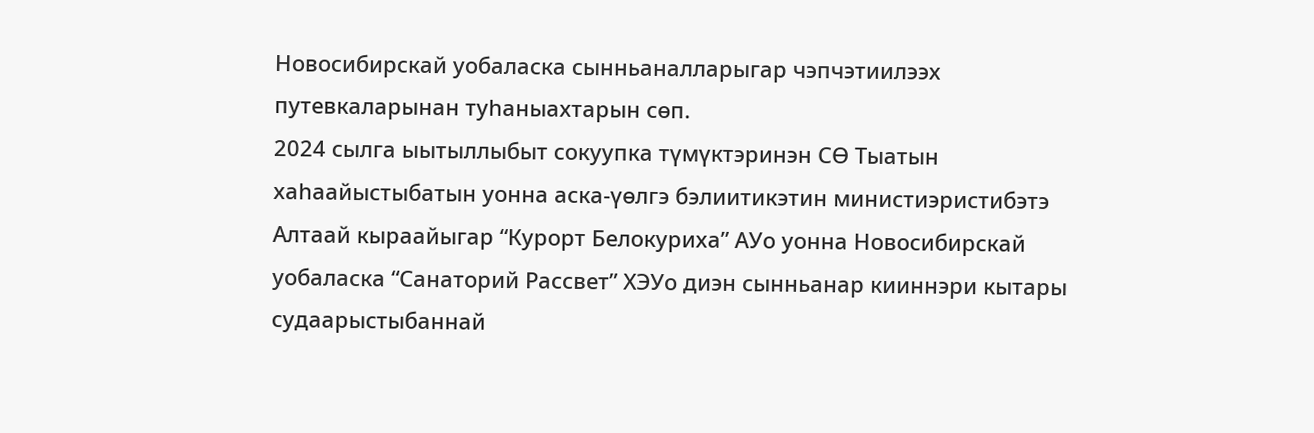Новосибирскай уобаласка сынньаналларыгар чэпчэтиилээх путевкаларынан туһаныахтарын сөп.
2024 сылга ыытыллыбыт сокуупка түмүктэринэн СӨ Тыатын хаһаайыстыбатын уонна аска-үөлгэ бэлиитикэтин министиэристибэтэ Алтаай кыраайыгар “Курорт Белокуриха” АУо уонна Новосибирскай уобаласка “Санаторий Рассвет” ХЭУо диэн сынньанар кииннэри кытары судаарыстыбаннай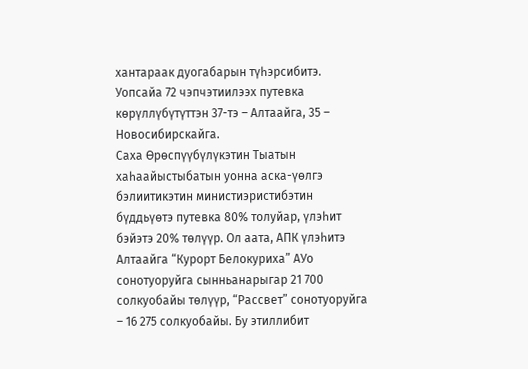хантараак дуогабарын түһэрсибитэ. Уопсайа 72 чэпчэтиилээх путевка көрүллүбүтүттэн 37-тэ – Алтаайга, 35 – Новосибирскайга.
Саха Өрөспүүбүлүкэтин Тыатын хаһаайыстыбатын уонна аска-үөлгэ бэлиитикэтин министиэристибэтин бүддьүөтэ путевка 80% толуйар, үлэһит бэйэтэ 20% төлүүр. Ол аата, АПК үлэһитэ Алтаайга “Курорт Белокуриха” АУо сонотуоруйга сынньанарыгар 21 700 солкуобайы төлүүр, “Рассвет” сонотуоруйга – 16 275 солкуобайы. Бу этиллибит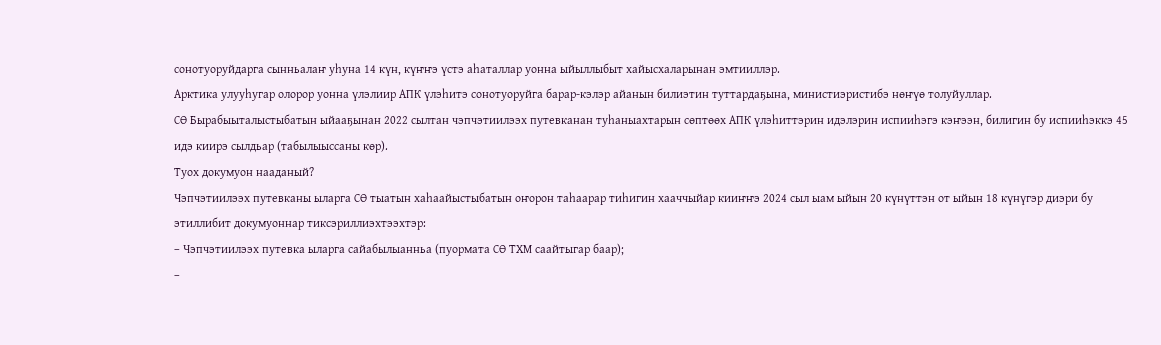сонотуоруйдарга сынньалаҥ уһуна 14 күн, күҥҥэ үстэ аһаталлар уонна ыйыллыбыт хайысхаларынан эмтииллэр.
Арктика улууһугар олорор уонна үлэлиир АПК үлэһитэ сонотуоруйга барар-кэлэр айанын билиэтин туттардаҕына, министиэристибэ нөҥүө толуйуллар.
СӨ Бырабыыталыстыбатын ыйааҕынан 2022 сылтан чэпчэтиилээх путевканан туһаныахтарын сөптөөх АПК үлэһиттэрин идэлэрин испииһэгэ кэҥээн, билигин бу испииһэккэ 45 идэ киирэ сылдьар (табылыыссаны көр).
Туох докумуон нааданый?
Чэпчэтиилээх путевканы ыларга СӨ тыатын хаһаайыстыбатын оҥорон таһаарар тиһигин хааччыйар кииҥҥэ 2024 сыл ыам ыйын 20 күнүттэн от ыйын 18 күнүгэр диэри бу этиллибит докумуоннар тиксэриллиэхтээхтэр:
– Чэпчэтиилээх путевка ыларга сайабылыанньа (пуормата СӨ ТХМ саайтыгар баар);
–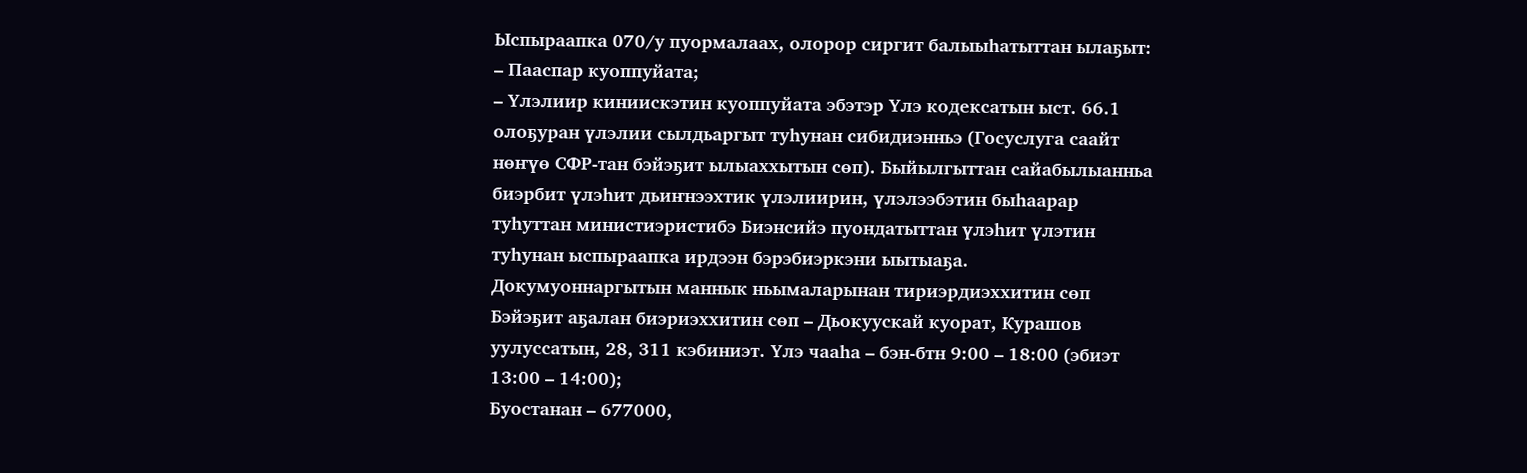Ыспыраапка 070/у пуормалаах, олорор сиргит балыыһатыттан ылаҕыт:
– Пааспар куоппуйата;
– Үлэлиир киниискэтин куоппуйата эбэтэр Үлэ кодексатын ыст. 66.1 олоҕуран үлэлии сылдьаргыт туһунан сибидиэнньэ (Госуслуга саайт нөҥүө СФР-тан бэйэҕит ылыаххытын сөп). Быйылгыттан сайабылыанньа биэрбит үлэһит дьиҥнээхтик үлэлиирин, үлэлээбэтин быһаарар туһуттан министиэристибэ Биэнсийэ пуондатыттан үлэһит үлэтин туһунан ыспыраапка ирдээн бэрэбиэркэни ыытыаҕа.
Докумуоннаргытын маннык ньымаларынан тириэрдиэххитин сөп
Бэйэҕит аҕалан биэриэххитин сөп – Дьокуускай куорат, Курашов уулуссатын, 28, 311 кэбиниэт. Үлэ чааһа – бэн-бтн 9:00 – 18:00 (эбиэт 13:00 – 14:00);
Буостанан – 677000,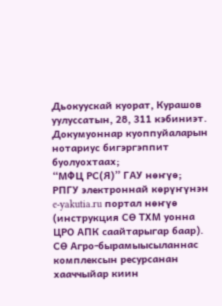Дьокуускай куорат, Курашов уулуссатын, 28, 311 кэбиниэт. Докумуоннар куоппуйаларын нотариус бигэргэппит буолуохтаах;
“МФЦ РС(Я)” ГАУ нөҥүө;
РПГУ электроннай көрүҥүнэн e-yakutia.ru портал нөҥүө (инструкция СӨ ТХМ уонна ЦРО АПК саайтарыгар баар).
СӨ Агро-бырамыысыланнас комплексын ресурсанан хааччыйар киин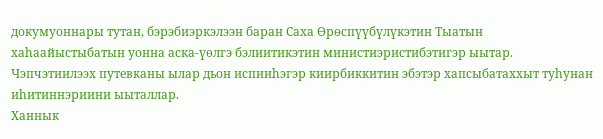докумуоннары тутан, бэрэбиэркэлээн баран Саха Өрөспүүбүлүкэтин Тыатын хаһаайыстыбатын уонна аска-үөлгэ бэлиитикэтин министиэристибэтигэр ыытар. Чэпчэтиилээх путевканы ылар дьон испииһэгэр киирбиккитин эбэтэр хапсыбатаххыт туһунан иһитиннэриини ыыталлар.
Ханнык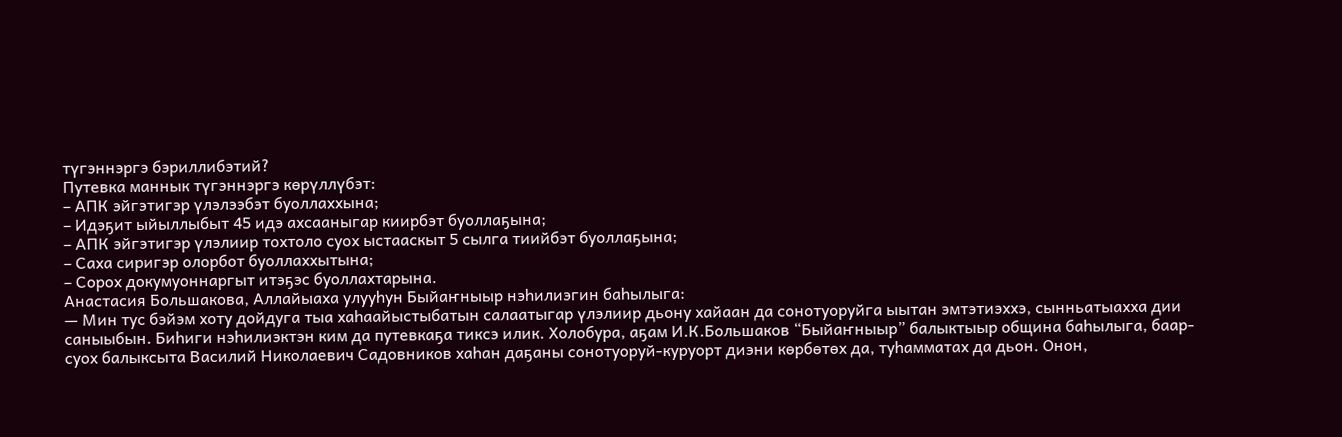түгэннэргэ бэриллибэтий?
Путевка маннык түгэннэргэ көрүллүбэт:
– АПК эйгэтигэр үлэлээбэт буоллаххына;
– Идэҕит ыйыллыбыт 45 идэ ахсааныгар киирбэт буоллаҕына;
– АПК эйгэтигэр үлэлиир тохтоло суох ыстааскыт 5 сылга тиийбэт буоллаҕына;
– Саха сиригэр олорбот буоллаххытына;
– Сорох докумуоннаргыт итэҕэс буоллахтарына.
Анастасия Большакова, Аллайыаха улууһун Быйаҥныыр нэһилиэгин баһылыга:
— Мин тус бэйэм хоту дойдуга тыа хаһаайыстыбатын салаатыгар үлэлиир дьону хайаан да сонотуоруйга ыытан эмтэтиэххэ, сынньатыахха дии саныыбын. Биһиги нэһилиэктэн ким да путевкаҕа тиксэ илик. Холобура, аҕам И.К.Большаков “Быйаҥныыр” балыктыыр община баһылыга, баар-суох балыксыта Василий Николаевич Садовников хаһан даҕаны сонотуоруй-куруорт диэни көрбөтөх да, туһамматах да дьон. Онон,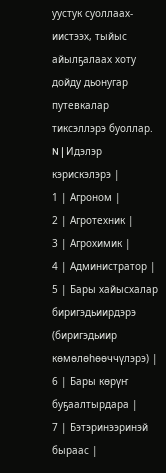уустук суоллаах-иистээх, тыйыс айылҕалаах хоту дойду дьонугар путевкалар тиксэллэрэ буоллар.
N | Идэлэр кэрискэлэрэ |
1 | Агроном |
2 | Агротехник |
3 | Агрохимик |
4 | Администратор |
5 | Бары хайысхалар биригэдьиирдэрэ (биригэдьиир көмөлөһөөччүлэрэ) |
6 | Бары көрүҥ буҕаалтырдара |
7 | Бэтэринээринэй быраас |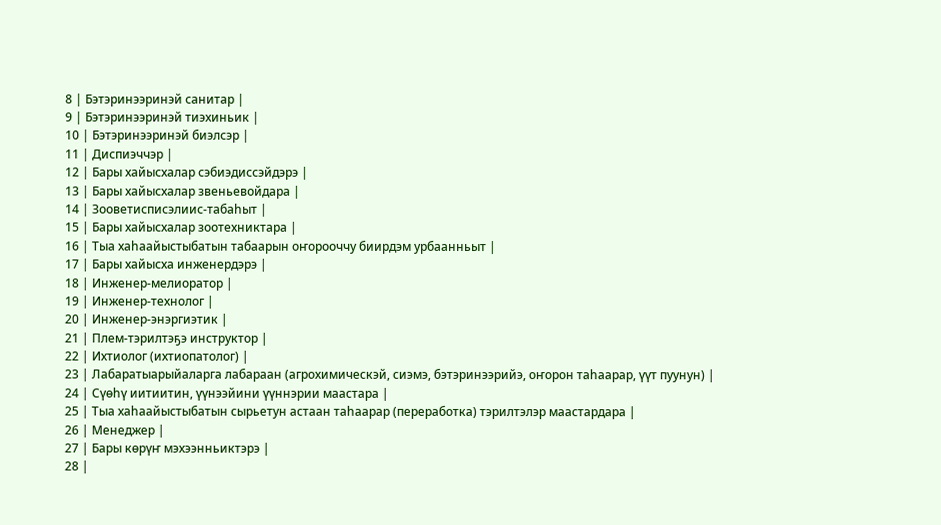8 | Бэтэринээринэй санитар |
9 | Бэтэринээринэй тиэхиньик |
10 | Бэтэринээринэй биэлсэр |
11 | Диспиэччэр |
12 | Бары хайысхалар сэбиэдиссэйдэрэ |
13 | Бары хайысхалар звеньевойдара |
14 | Зооветисписэлиис-табаһыт |
15 | Бары хайысхалар зоотехниктара |
16 | Тыа хаһаайыстыбатын табаарын оҥорооччу биирдэм урбаанньыт |
17 | Бары хайысха инженердэрэ |
18 | Инженер-мелиоратор |
19 | Инженер-технолог |
20 | Инженер-энэргиэтик |
21 | Плем-тэрилтэҕэ инструктор |
22 | Ихтиолог (ихтиопатолог) |
23 | Лабаратыарыйаларга лабараан (агрохимическэй, сиэмэ, бэтэринээрийэ, оҥорон таһаарар, үүт пуунун) |
24 | Сүөһү иитиитин, үүнээйини үүннэрии маастара |
25 | Тыа хаһаайыстыбатын сырьетун астаан таһаарар (переработка) тэрилтэлэр маастардара |
26 | Менеджер |
27 | Бары көрүҥ мэхээнньиктэрэ |
28 |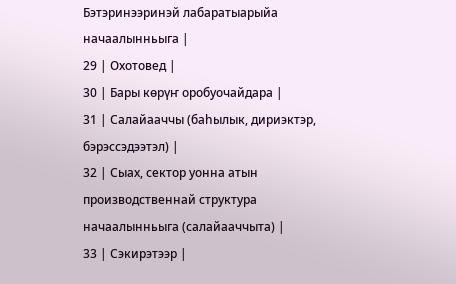Бэтэринээринэй лабаратыарыйа начаалынньыга |
29 | Охотовед |
30 | Бары көрүҥ оробуочайдара |
31 | Салайааччы (баһылык, дириэктэр, бэрэссэдээтэл) |
32 | Сыах, сектор уонна атын производственнай структура начаалынньыга (салайааччыта) |
33 | Сэкирэтээр |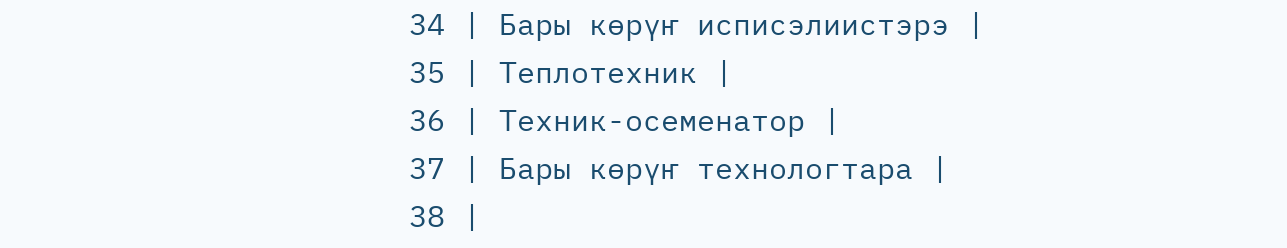34 | Бары көрүҥ исписэлиистэрэ |
35 | Теплотехник |
36 | Техник-осеменатор |
37 | Бары көрүҥ технологтара |
38 |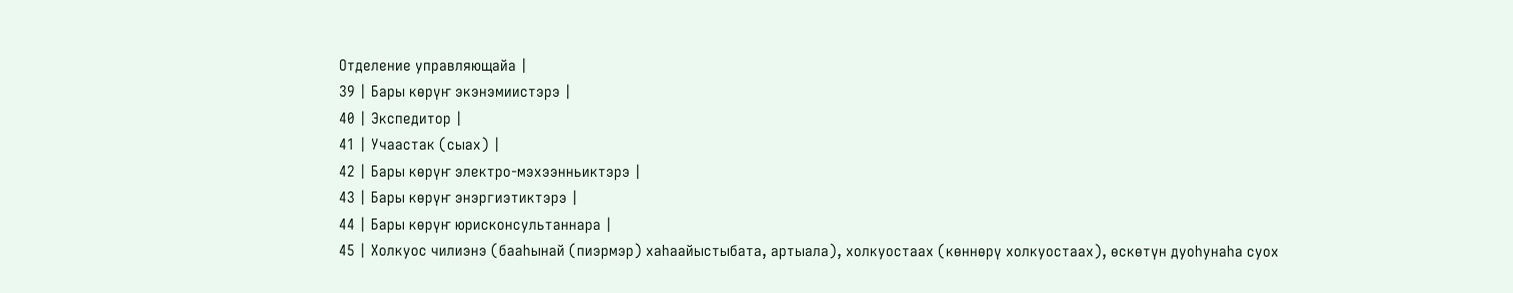Отделение управляющайа |
39 | Бары көрүҥ экэнэмиистэрэ |
40 | Экспедитор |
41 | Учаастак (сыах) |
42 | Бары көрүҥ электро-мэхээнньиктэрэ |
43 | Бары көрүҥ энэргиэтиктэрэ |
44 | Бары көрүҥ юрисконсультаннара |
45 | Холкуос чилиэнэ (бааһынай (пиэрмэр) хаһаайыстыбата, артыала), холкуостаах (көннөрү холкуостаах), өскөтүн дуоһунаһа суох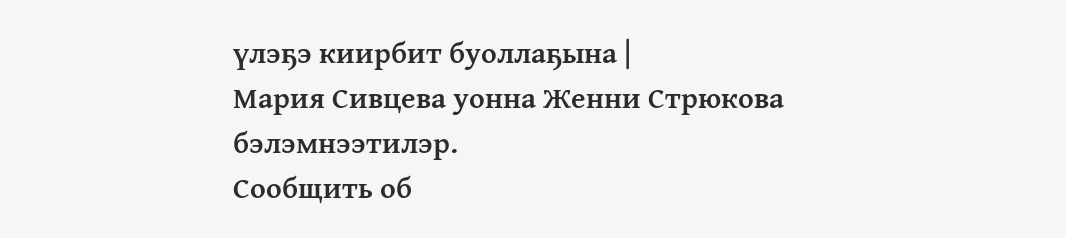үлэҕэ киирбит буоллаҕына |
Мария Сивцева уонна Женни Стрюкова бэлэмнээтилэр.
Сообщить об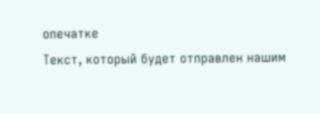опечатке
Текст, который будет отправлен нашим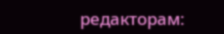редакторам: